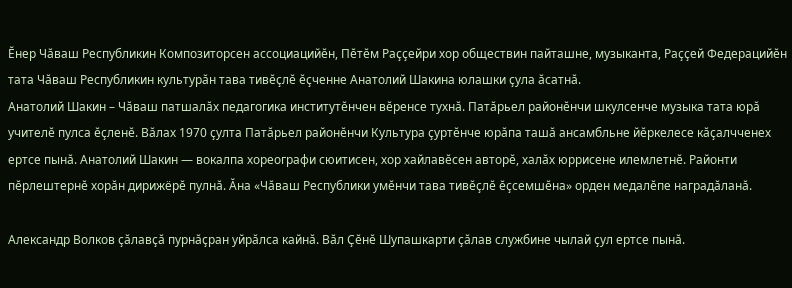Ӗнер Чӑваш Республикин Композиторсен ассоциацийӗн, Пӗтӗм Раҫҫейри хор обществин пайташне, музыканта, Раҫҫей Федерацийӗн тата Чӑваш Республикин культурӑн тава тивӗҫлӗ ӗҫченне Анатолий Шакина юлашки ҫула ӑсатнӑ.
Анатолий Шакин – Чӑваш патшалӑх педагогика институтӗнчен вӗренсе тухнӑ. Патӑрьел районӗнчи шкулсенче музыка тата юрӑ учителӗ пулса ӗҫленӗ. Вӑлах 1970 ҫулта Патӑрьел районӗнчи Культура ҫуртӗнче юрӑпа ташӑ ансамбльне йӗркелесе кӑҫалчченех ертсе пынӑ. Анатолий Шакин — вокалпа хореографи сюитисен, хор хайлавӗсен авторӗ, халӑх юррисене илемлетнӗ. Районти пӗрлештернӗ хорӑн дирижёрӗ пулнӑ. Ӑна «Чӑваш Республики умӗнчи тава тивӗҫлӗ ӗҫсемшӗна» орден медалӗпе наградӑланӑ.

Александр Волков ҫӑлавҫӑ пурнӑҫран уйрӑлса кайнӑ. Вӑл Ҫӗнӗ Шупашкарти ҫӑлав службине чылай ҫул ертсе пынӑ.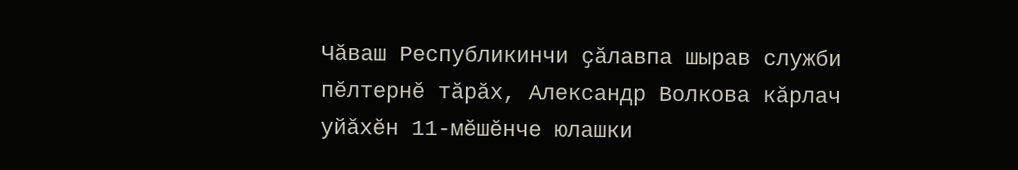Чӑваш Республикинчи ҫӑлавпа шырав служби пӗлтернӗ тӑрӑх, Александр Волкова кӑрлач уйӑхӗн 11-мӗшӗнче юлашки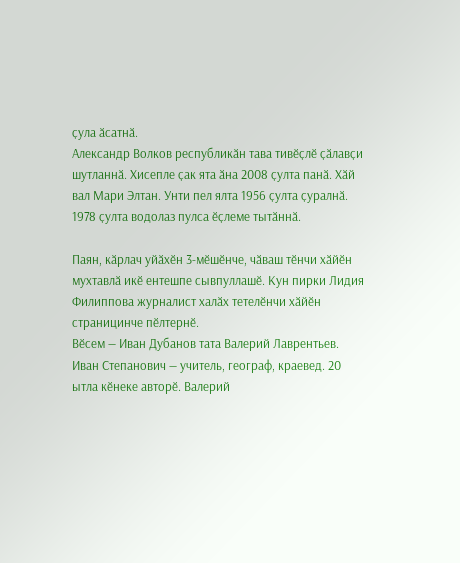ҫула ӑсатнӑ.
Александр Волков республикӑн тава тивӗҫлӗ ҫӑлавҫи шутланнӑ. Хисепле ҫак ята ӑна 2008 ҫулта панӑ. Хӑй вал Мари Элтан. Унти пел ялта 1956 ҫулта ҫуралнӑ. 1978 ҫулта водолаз пулса ӗҫлеме тытӑннӑ.

Паян, кӑрлач уйӑхӗн 3-мӗшӗнче, чӑваш тӗнчи хӑйӗн мухтавлӑ икӗ ентешпе сывпуллашӗ. Кун пирки Лидия Филиппова журналист халӑх тетелӗнчи хӑйӗн страницинче пӗлтернӗ.
Вӗсем — Иван Дубанов тата Валерий Лаврентьев. Иван Степанович — учитель, географ, краевед. 20 ытла кӗнеке авторӗ. Валерий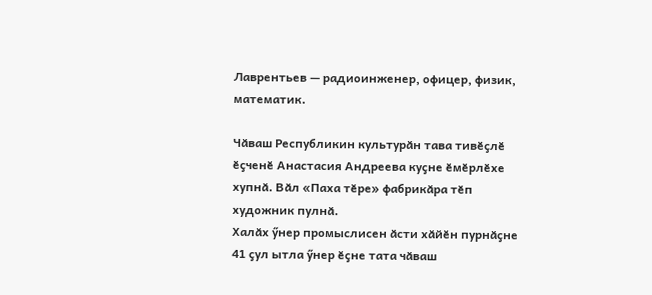Лаврентьев — радиоинженер, офицер, физик, математик.

Чӑваш Республикин культурӑн тава тивӗҫлӗ ӗҫченӗ Анастасия Андреева куҫне ӗмӗрлӗхе хупнӑ. Вӑл «Паха тӗре» фабрикӑра тӗп художник пулнӑ.
Халӑх ӳнер промыслисен ӑсти хӑйӗн пурнӑҫне 41 ҫул ытла ӳнер ӗҫне тата чӑваш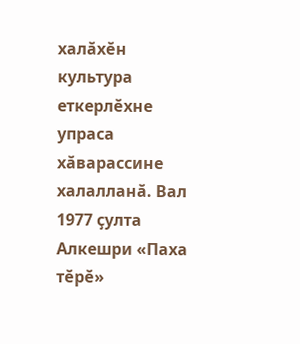халӑхӗн культура еткерлӗхне упраса хӑварассине халалланӑ. Вал 1977 ҫулта Алкешри «Паха тӗрӗ»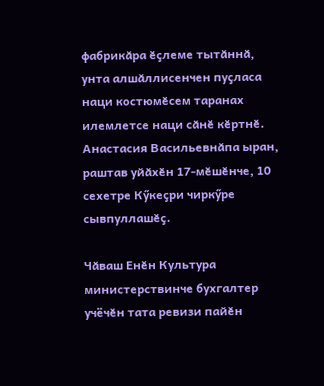фабрикӑра ӗҫлеме тытӑннӑ, унта алшӑллисенчен пуҫласа наци костюмӗсем таранах илемлетсе наци сӑнӗ кӗртнӗ.
Анастасия Васильевнӑпа ыран, раштав уйӑхӗн 17-мӗшӗнче, 10 сехетре Кӳкеҫри чиркӳре сывпуллашӗҫ.

Чӑваш Енӗн Культура министерствинче бухгалтер учёчӗн тата ревизи пайӗн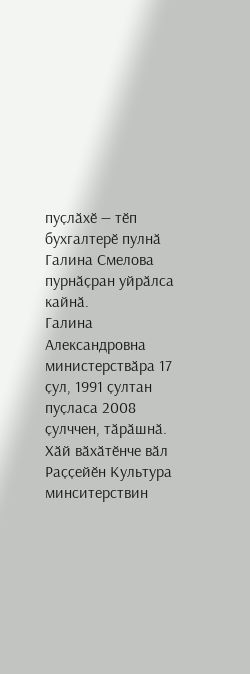пуҫлӑхӗ — тӗп бухгалтерӗ пулнӑ Галина Смелова пурнӑҫран уйрӑлса кайнӑ.
Галина Александровна министерствӑра 17 ҫул, 1991 ҫултан пуҫласа 2008 ҫулччен, тӑрӑшнӑ. Хӑй вӑхӑтӗнче вӑл Раҫҫейӗн Культура минситерствин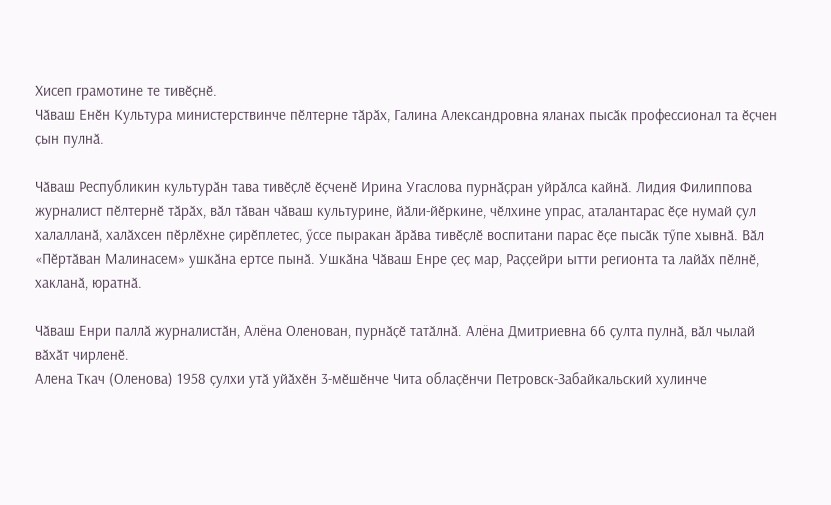Хисеп грамотине те тивӗҫнӗ.
Чӑваш Енӗн Культура министерствинче пӗлтерне тӑрӑх, Галина Александровна яланах пысӑк профессионал та ӗҫчен ҫын пулнӑ.

Чӑваш Республикин культурӑн тава тивӗҫлӗ ӗҫченӗ Ирина Угаслова пурнӑҫран уйрӑлса кайнӑ. Лидия Филиппова журналист пӗлтернӗ тӑрӑх, вӑл тӑван чӑваш культурине, йӑли-йӗркине, чӗлхине упрас, аталантарас ӗҫе нумай ҫул халалланӑ, халӑхсен пӗрлӗхне ҫирӗплетес, ӳссе пыракан ӑрӑва тивӗҫлӗ воспитани парас ӗҫе пысӑк тӳпе хывнӑ. Вӑл «Пӗртӑван Малинасем» ушкӑна ертсе пынӑ. Ушкӑна Чӑваш Енре ҫеҫ мар, Раҫҫейри ытти регионта та лайӑх пӗлнӗ, хакланӑ, юратнӑ.

Чӑваш Енри паллӑ журналистӑн, Алёна Оленован, пурнӑҫӗ татӑлнӑ. Алёна Дмитриевна 66 ҫулта пулнӑ, вӑл чылай вӑхӑт чирленӗ.
Алена Ткач (Оленова) 1958 ҫулхи утӑ уйӑхӗн 3-мӗшӗнче Чита облаҫӗнчи Петровск-Забайкальский хулинче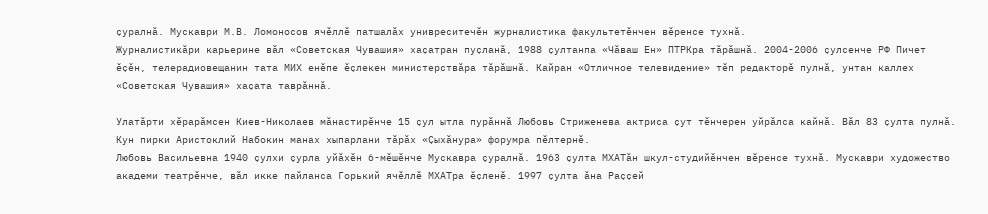ҫуралнӑ. Мускаври М.В. Ломоносов ячӗллӗ патшалӑх унивреситечӗн журналистика факультетӗнчен вӗренсе тухнӑ.
Журналистикӑри карьерине вӑл «Советская Чувашия» хаҫатран пуҫланӑ, 1988 ҫултанпа «Чӑваш Ен» ПТРКра тӑрӑшнӑ. 2004-2006 ҫулсенче РФ Пичет ӗҫӗн, телерадиовещанин тата МИХ енӗпе ӗҫлекен министерствӑра тӑрӑшнӑ. Кайран «Отличное телевидение» тӗп редакторӗ пулнӑ, унтан каллех «Советская Чувашия» хаҫата таврӑннӑ.

Улатӑрти хӗрарӑмсен Киев-Николаев мӑнастирӗнче 15 ҫул ытла пурӑннӑ Любовь Стриженева актриса ҫут тӗнчерен уйрӑлса кайнӑ. Вӑл 83 ҫулта пулнӑ. Кун пирки Аристоклий Набокин манах хыпарлани тӑрӑх «Ҫыхӑнура» форумра пӗлтернӗ.
Любовь Васильевна 1940 ҫулхи ҫурла уйӑхӗн 6-мӗшӗнче Мускавра ҫуралнӑ. 1963 ҫулта МХАТӑн шкул-студийӗнчен вӗренсе тухнӑ. Мускаври художество академи театрӗнче, вӑл икке пайланса Горький ячӗллӗ МХАТра ӗҫленӗ. 1997 ҫулта ӑна Раҫҫей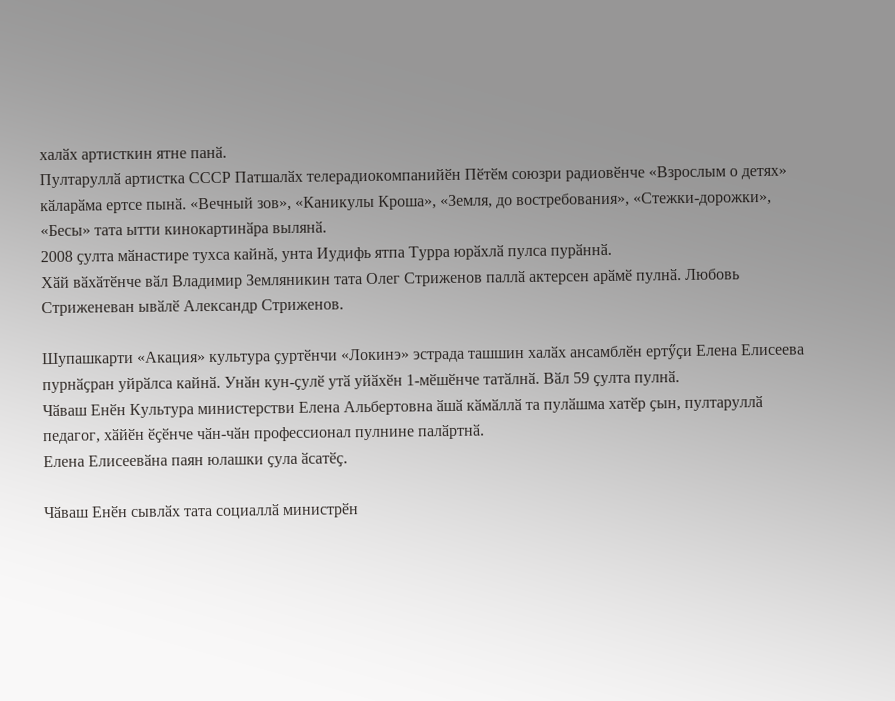халӑх артисткин ятне панӑ.
Пултаруллӑ артистка СССР Патшалӑх телерадиокомпанийӗн Пӗтӗм союзри радиовӗнче «Взрослым о детях» кӑларӑма ертсе пынӑ. «Вечный зов», «Каникулы Кроша», «Земля, до востребования», «Стежки-дорожки», «Бесы» тата ытти кинокартинӑра вылянӑ.
2008 ҫулта мӑнастире тухса кайнӑ, унта Иудифь ятпа Турра юрӑхлӑ пулса пурӑннӑ.
Хӑй вӑхӑтӗнче вӑл Владимир Земляникин тата Олег Стриженов паллӑ актерсен арӑмӗ пулнӑ. Любовь Стриженеван ывӑлӗ Александр Стриженов.

Шупашкарти «Акация» культура ҫуртӗнчи «Локинэ» эстрада ташшин халӑх ансамблӗн ертӳҫи Елена Елисеева пурнӑҫран уйрӑлса кайнӑ. Унӑн кун-ҫулӗ утӑ уйӑхӗн 1-мӗшӗнче татӑлнӑ. Вӑл 59 ҫулта пулнӑ.
Чӑваш Енӗн Культура министерстви Елена Альбертовна ӑшӑ кӑмӑллӑ та пулӑшма хатӗр ҫын, пултаруллӑ педагог, хӑйӗн ӗҫӗнче чӑн-чӑн профессионал пулнине палӑртнӑ.
Елена Елисеевӑна паян юлашки ҫула ӑсатӗҫ.

Чӑваш Енӗн сывлӑх тата социаллӑ министрӗн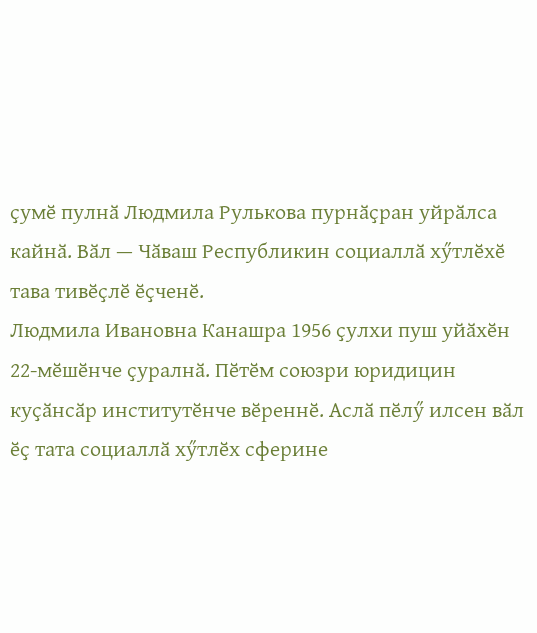ҫумӗ пулнӑ Людмила Рулькова пурнӑҫран уйрӑлса кайнӑ. Вӑл — Чӑваш Республикин социаллӑ хӳтлӗхӗ тава тивӗҫлӗ ӗҫченӗ.
Людмила Ивановна Канашра 1956 ҫулхи пуш уйӑхӗн 22-мӗшӗнче ҫуралнӑ. Пӗтӗм союзри юридицин куҫӑнсӑр институтӗнче вӗреннӗ. Аслӑ пӗлӳ илсен вӑл ӗҫ тата социаллӑ хӳтлӗх сферине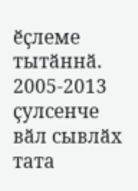ӗҫлеме тытӑннӑ.
2005-2013 ҫулсенче вӑл сывлӑх тата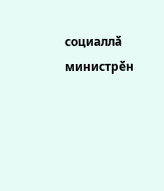социаллӑ министрӗн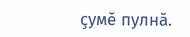ҫумӗ пулнӑ.